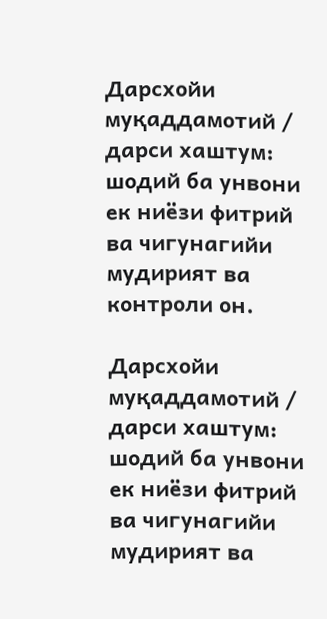Дарсхойи муқаддамотий / дарси хаштум: шодий ба унвони ек ниёзи фитрий ва чигунагийи мудирият ва контроли он.

Дарсхойи муқаддамотий / дарси хаштум: шодий ба унвони ек ниёзи фитрий ва чигунагийи мудирият ва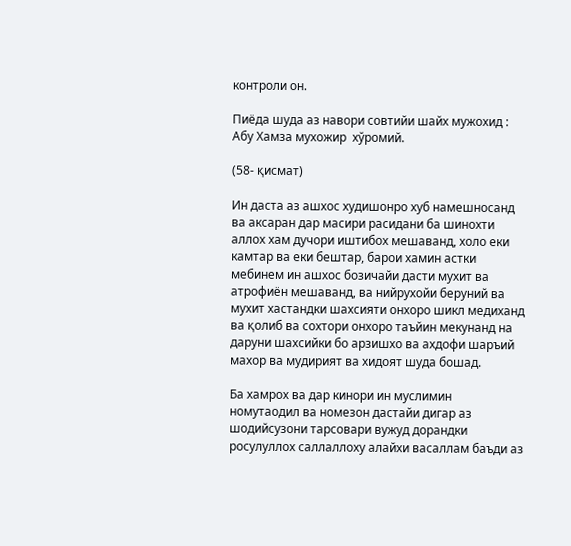контроли он.

Пиёда шуда аз навори совтийи шайх мужохид :  Абу Хамза мухожир  хўромий.

(58- қисмат)

Ин даста аз ашхос худишонро хуб намешносанд ва аксаран дар масири расидани ба шинохти аллох хам дучори иштибох мешаванд, холо еки камтар ва еки бештар, барои хамин астки мебинем ин ашхос бозичайи дасти мухит ва атрофиён мешаванд, ва нийрухойи беруний ва мухит хастандки шахсияти онхоро шикл медиханд ва қолиб ва сохтори онхоро таъйин мекунанд на даруни шахсийки бо арзишхо ва ахдофи шаръий махор ва мудирият ва хидоят шуда бошад.

Ба хамрох ва дар кинори ин муслимин номутаодил ва номезон дастайи дигар аз шодийсузони тарсовари вужуд дорандки росулуллох саллаллоху алайхи васаллам баъди аз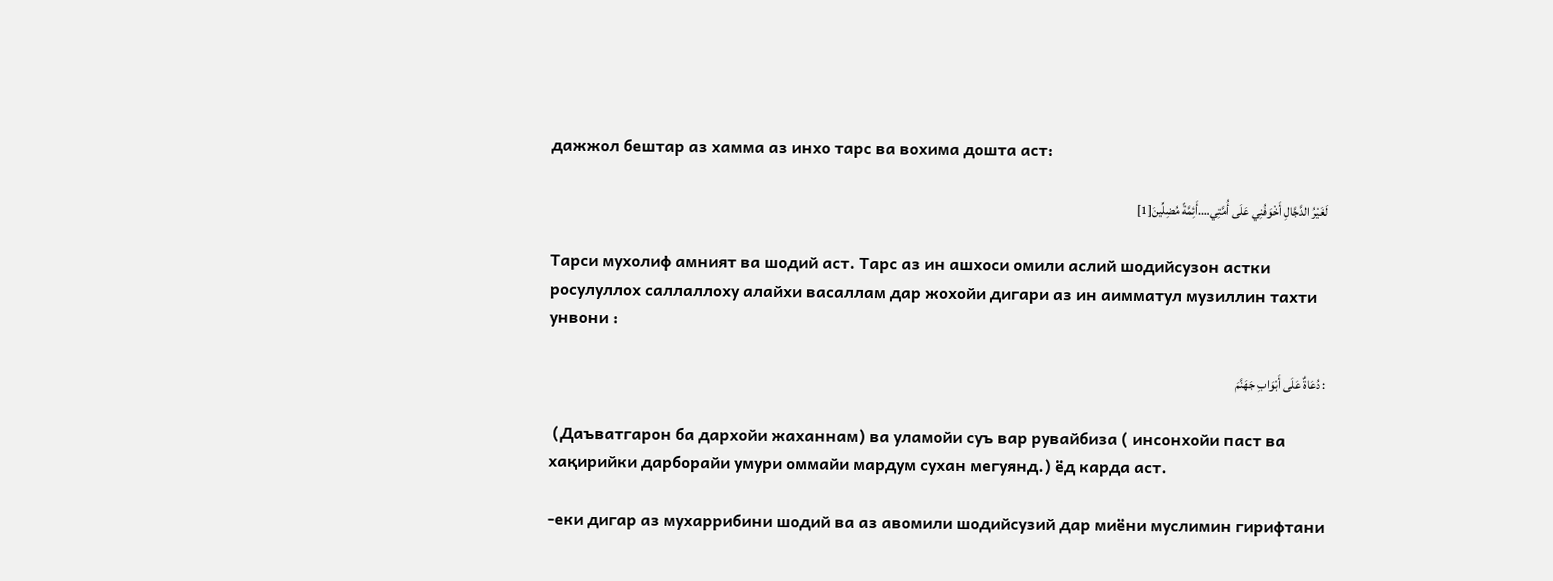дажжол бештар аз хамма аз инхо тарс ва вохима дошта аст:

لَغَيْرُ الدَّجَّالِ أَخْوَفُنِي عَلَى أُمَّتِي….أَئِمَّةً مُضِلِّينَ[1]

Тарси мухолиф амният ва шодий аст. Тарс аз ин ашхоси омили аслий шодийсузон астки росулуллох саллаллоху алайхи васаллам дар жохойи дигари аз ин аимматул музиллин тахти унвони :

: دُعَاةٌ عَلَى أَبْوَابِ جَهَنَّمَ

 (Даъватгарон ба дархойи жаханнам) ва уламойи суъ вар рувайбиза ( инсонхойи паст ва хақирийки дарборайи умури оммайи мардум сухан мегуянд.) ёд карда аст.

-еки дигар аз мухаррибини шодий ва аз авомили шодийсузий дар миёни муслимин гирифтани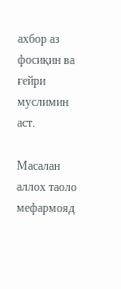ахбор аз фосиқин ва ғейри муслимин аст.

Масалан аллох таоло мефармояд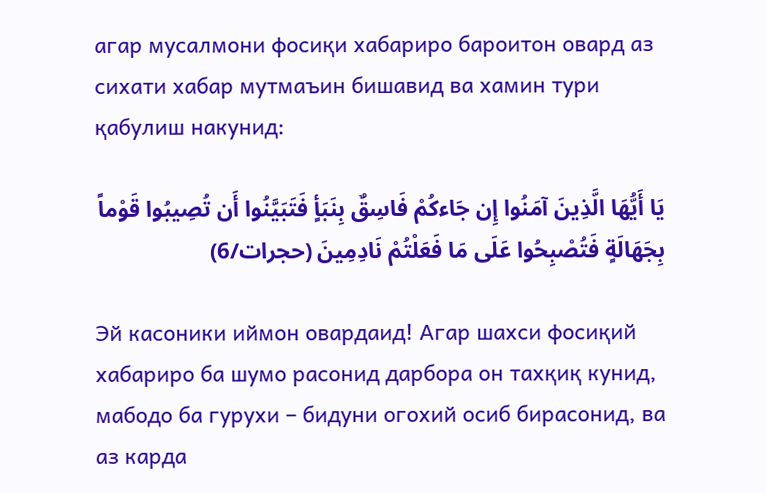агар мусалмони фосиқи хабариро бароитон овард аз сихати хабар мутмаъин бишавид ва хамин тури қабулиш накунид:

یَا أَیُّهَا الَّذِینَ آمَنُوا إِن جَاءکُمْ فَاسِقٌ بِنَبَأٍ فَتَبَیَّنُوا أَن تُصِیبُوا قَوْماً بِجَهَالَةٍ فَتُصْبِحُوا عَلَى مَا فَعَلْتُمْ نَادِمِینَ (حجرات/6)

Эй касоники иймон овардаид! Агар шахси фосиқий хабариро ба шумо расонид дарбора он тахқиқ кунид, мабодо ба гурухи – бидуни огохий осиб бирасонид, ва аз карда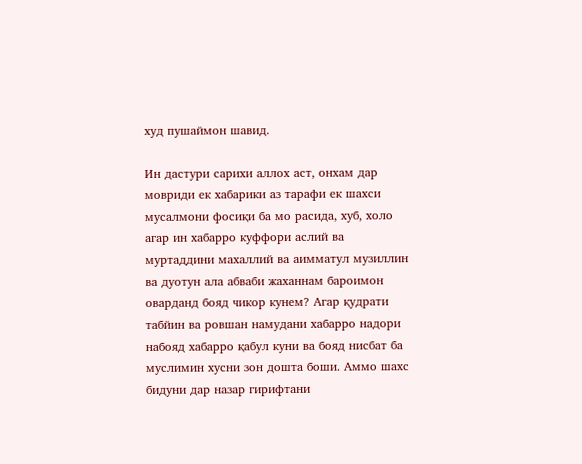худ пушаймон шавид.

Ин дастури сарихи аллох аст, онхам дар мовриди ек хабарики аз тарафи ек шахси мусалмони фосиқи ба мо расида, хуб, холо агар ин хабарро куффори аслий ва муртаддини махаллий ва аимматул музиллин ва дуотун ала абваби жаханнам бароимон оварданд бояд чикор кунем? Агар қудрати табйин ва ровшан намудани хабарро надори набояд хабарро қабул куни ва бояд нисбат ба муслимин хусни зон дошта боши. Аммо шахс бидуни дар назар гирифтани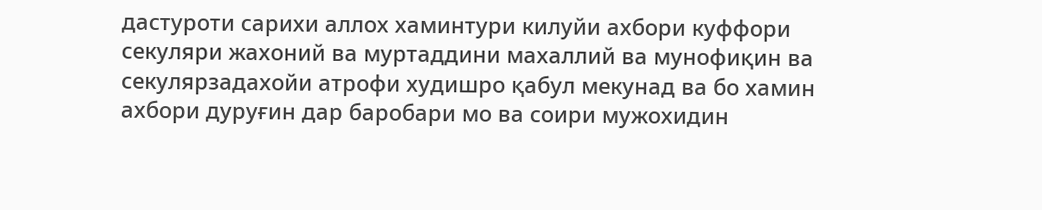дастуроти сарихи аллох хаминтури килуйи ахбори куффори секуляри жахоний ва муртаддини махаллий ва мунофиқин ва секулярзадахойи атрофи худишро қабул мекунад ва бо хамин ахбори дуруғин дар баробари мо ва соири мужохидин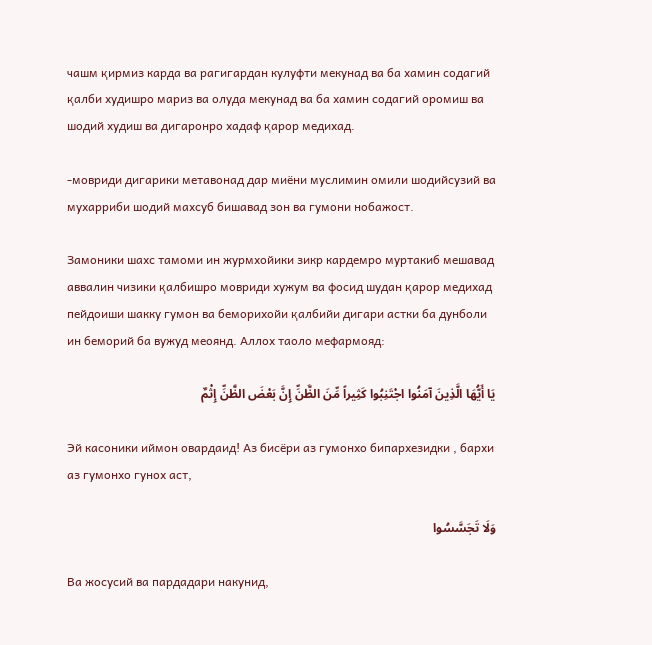чашм қирмиз карда ва рагигардан кулуфти мекунад ва ба хамин содагий қалби худишро мариз ва олуда мекунад ва ба хамин содагий оромиш ва шодий худиш ва дигаронро хадаф қарор медихад.

-мовриди дигарики метавонад дар миёни муслимин омили шодийсузий ва мухарриби шодий махсуб бишавад зон ва гумони нобажост.

Замоники шахс тамоми ин журмхойики зикр кардемро муртакиб мешавад аввалин чизики қалбишро мовриди хужум ва фосид шудан қарор медихад пейдоиши шакку гумон ва беморихойи қалбийи дигари астки ба дунболи ин беморий ба вужуд меоянд. Аллох таоло мефармояд:

یَا أَیُّهَا الَّذِینَ آمَنُوا اجْتَنِبُوا کَثِیراً مِّنَ الظَّنِّ إِنَّ بَعْضَ الظَّنِّ إِثْمٌ

Эй касоники иймон овардаид! Аз бисёри аз гумонхо бипархезидки , бархи аз гумонхо гунох аст,

وَلَا تَجَسَّسُوا

Ва жосусий ва пардадари накунид,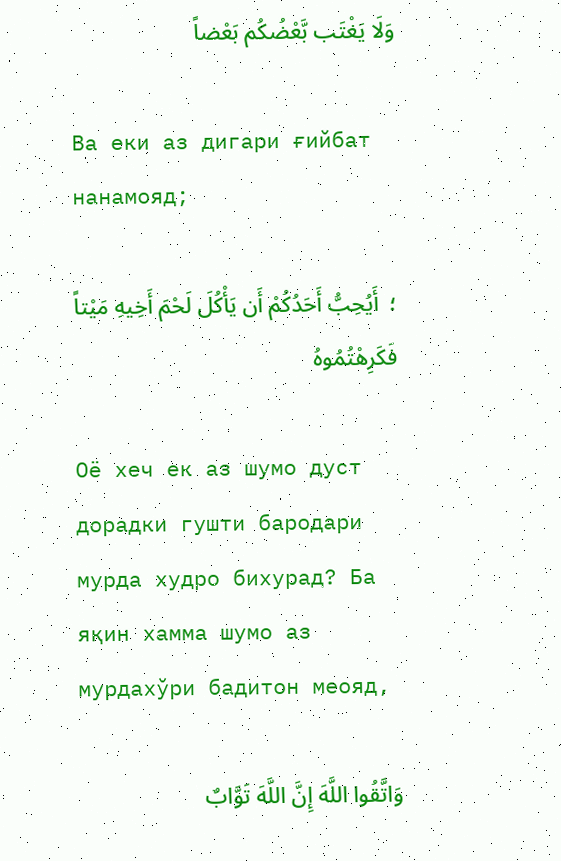وَلَا یَغْتَب بَّعْضُکُم بَعْضاً

Ва еки аз дигари ғийбат нанамояд;

؛  أَیُحِبُّ أَحَدُکُمْ أَن یَأْکُلَ لَحْمَ أَخِیهِ مَیْتاً فَکَرِهْتُمُوهُ

Оё хеч ек аз шумо дуст дорадки гушти бародари мурда худро бихурад? Ба яқин хамма шумо аз мурдахўри бадитон меояд,

وَاتَّقُوا اللَّهَ إِنَّ اللَّهَ تَوَّابٌ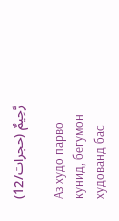رَّحِیمٌ (حجرات/12)

Аз худо парво кунид, бегумон худованд бас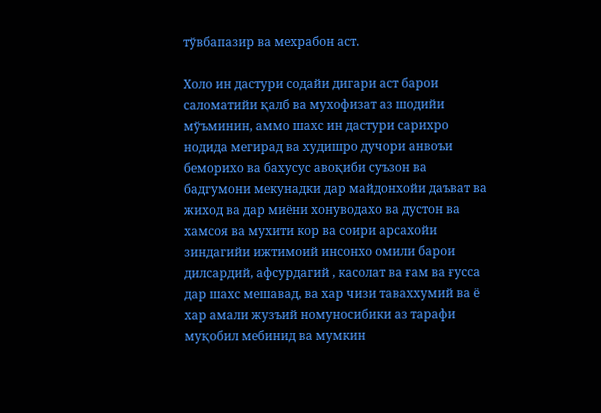тўвбапазир ва мехрабон аст.

Холо ин дастури содайи дигари аст барои саломатийи қалб ва мухофизат аз шодийи мўъминин, аммо шахс ин дастури сарихро нодида мегирад ва худишро дучори анвоъи беморихо ва бахусус авоқиби суъзон ва бадгумони мекунадки дар майдонхойи даъват ва жиход ва дар миёни хонуводахо ва дустон ва хамсоя ва мухити кор ва соири арсахойи зиндагийи ижтимоий инсонхо омили барои дилсардий, афсурдагий , касолат ва ғам ва ғусса дар шахс мешавад, ва хар чизи таваххумий ва ё хар амали жузъий номуносибики аз тарафи муқобил мебинид ва мумкин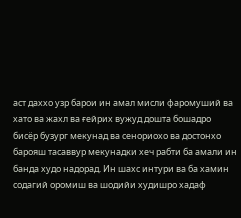аст даххо узр барои ин амал мисли фаромуший ва хато ва жахл ва ғейрих вужуд дошта бошадро бисёр бузург мекунад ва сенориохо ва достонхо барояш тасаввур мекунадки хеч рабти ба амали ин банда худо надорад. Ин шахс интури ва ба хамин содагий оромиш ва шодийи худишро хадаф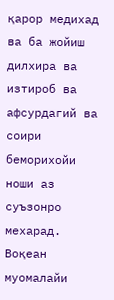қарор медихад ва ба жойиш дилхира ва изтироб ва афсурдагий ва соири беморихойи ноши аз суъзонро  мехарад. Воқеан муомалайи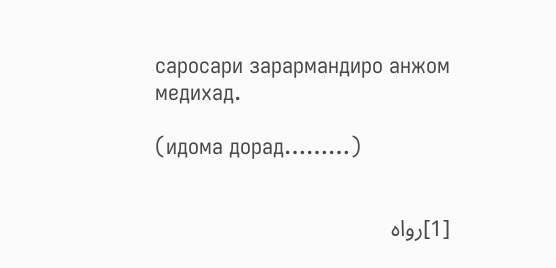саросари зарармандиро анжом медихад.

(идома дорад………)


[1]رواه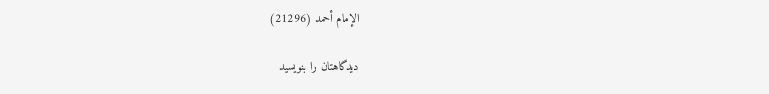الإمام أحمد (21296)

دیدگاهتان را بنویسید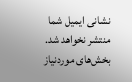نشانی ایمیل شما منتشر نخواهد شد. بخش‌های موردنیاز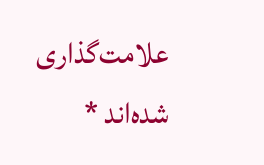علامت‌گذاری شده‌اند *